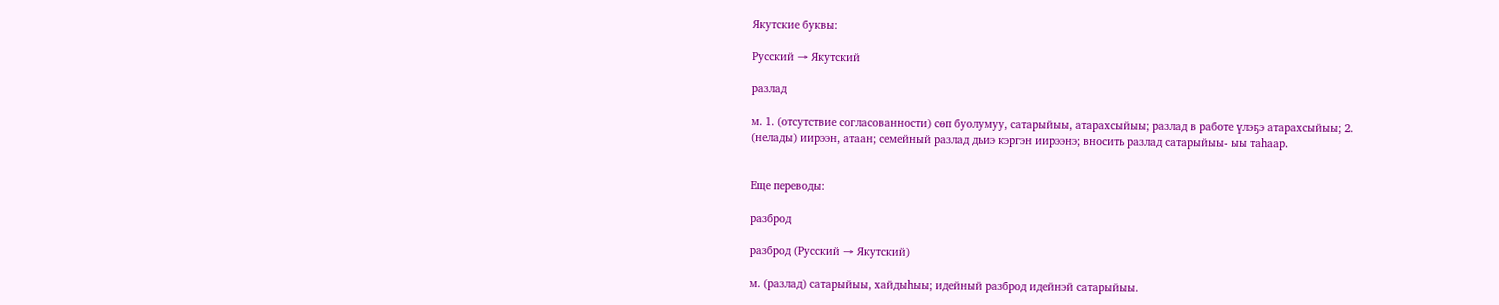Якутские буквы:

Русский → Якутский

разлад

м. 1. (отсутствие согласованности) сөп буолумуу, сатарыйыы, атарахсыйыы; разлад в работе үлэҕэ атарахсыйыы; 2. (нелады) иирээн, атаан; семейный разлад дьиэ кэргэн иирээнэ; вносить разлад сатарыйыы- ыы таһаар.


Еще переводы:

разброд

разброд (Русский → Якутский)

м. (разлад) сатарыйыы, хайдыһыы; идейный разброд идейнэй сатарыйыы.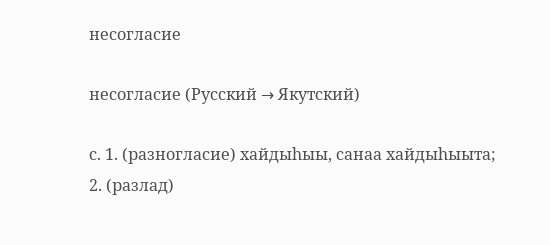несогласие

несогласие (Русский → Якутский)

с. 1. (разногласие) хайдыһыы, санаа хайдыһыыта; 2. (разлад)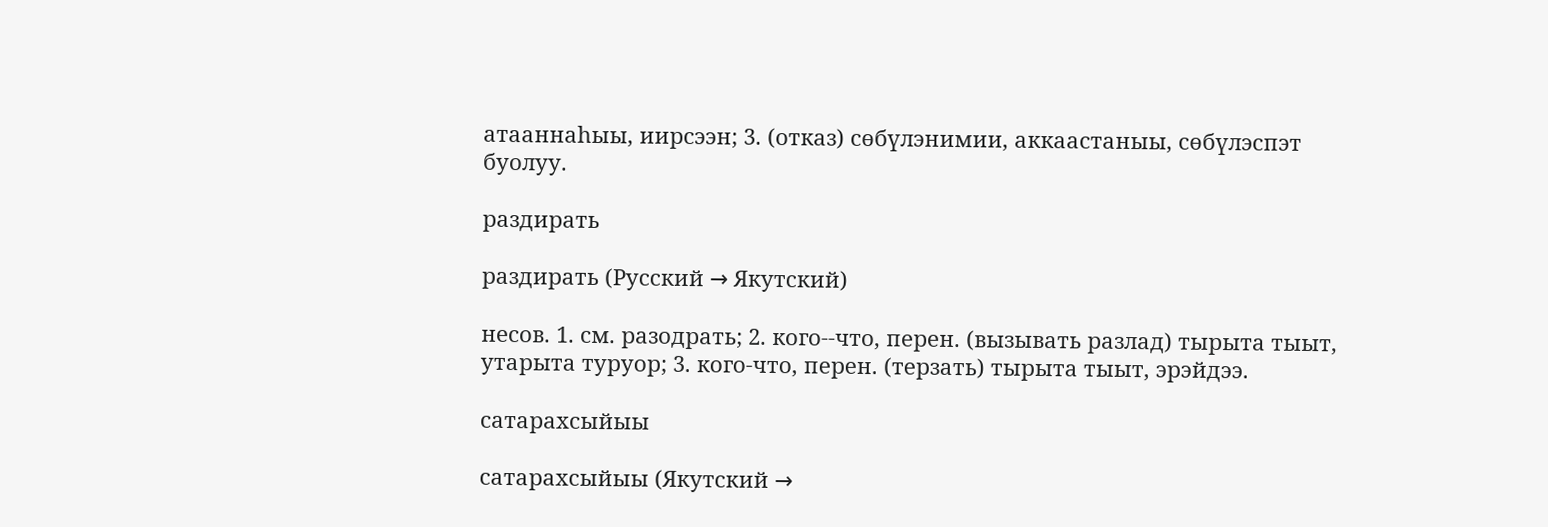атааннаһыы, иирсээн; 3. (отказ) сөбүлэнимии, аккаастаныы, сөбүлэспэт буолуу.

раздирать

раздирать (Русский → Якутский)

несов. 1. см. разодрать; 2. кого--что, перен. (вызывать разлад) тырыта тыыт, утарыта туруор; 3. кого-что, перен. (терзать) тырыта тыыт, эрэйдээ.

сатарахсыйыы

сатарахсыйыы (Якутский →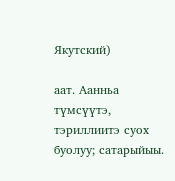Якутский)

аат. Аанньа түмсүүтэ, тэриллиитэ суох буолуу; сатарыйыы.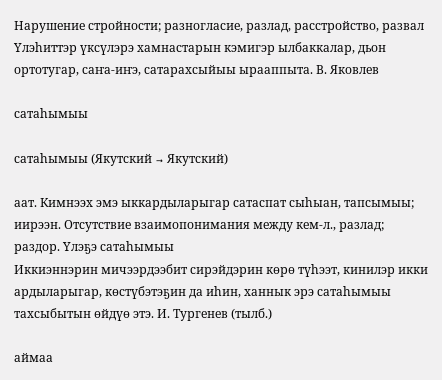Нарушение стройности; разногласие, разлад, расстройство, развал
Үлэһиттэр үксүлэрэ хамнастарын кэмигэр ылбаккалар, дьон ортотугар, саҥа-иҥэ, сатарахсыйыы ырааппыта. В. Яковлев

сатаһымыы

сатаһымыы (Якутский → Якутский)

аат. Кимнээх эмэ ыккардыларыгар сатаспат сыһыан, тапсымыы; иирээн. Отсутствие взаимопонимания между кем-л., разлад; раздор. Үлэҕэ сатаһымыы
Иккиэннэрин мичээрдээбит сирэйдэрин көрө түһээт, кинилэр икки ардыларыгар, көстүбэтэҕин да иһин, ханнык эрэ сатаһымыы тахсыбытын өйдүө этэ. И. Тургенев (тылб.)

аймаа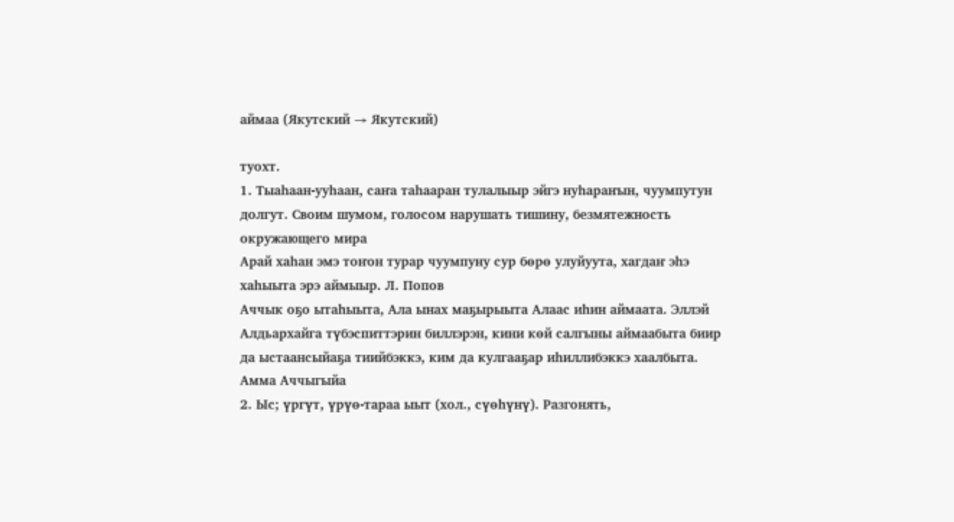аймаа (Якутский → Якутский)

туохт.
1. Тыаһаан-ууһаан, саҥа таһааран тулалыыр эйгэ нуһараҥын, чуумпутун долгут. Своим шумом, голосом нарушать тишину, безмятежность окружающего мира
Арай хаһан эмэ тоҥон турар чуумпуну сур бөрө улуйуута, хагдаҥ эһэ хаһыыта эрэ аймыыр. Л. Попов
Аччык оҕо ытаһыыта, Ала ынах маҕырыыта Алаас иһин аймаата. Эллэй
Алдьархайга түбэспиттэрин биллэрэн, кини көй салгыны аймаабыта биир да ыстаансыйаҕа тиийбэккэ, ким да кулгааҕар иһиллибэккэ хаалбыта. Амма Аччыгыйа
2. Ыс; үргүт, үрүө-тараа ыыт (хол., сүөһүнү). Разгонять,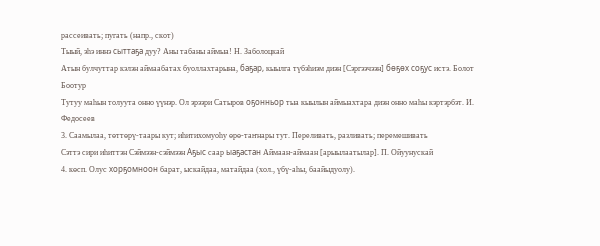рассеивать; пугать (напр., скот)
Тыый, эһэ иннэ сыттаҕа дуу? Аны табаны аймыа! Н. Заболоцкай
Атын булчуттар кэлэн аймаабатах буоллахтарына, баҕар, кыылга түбэһиэм диэн [Сэргээчээн] бөҕөх соҕус истэ. Болот Боотур
Тутуу маһын толуута онно үүнэр. Ол эрээри Сатыров оҕонньор тыа кыылын аймыахтара диэн онно маһы кэртэрбэт. И. Федосеев
3. Саамылаа, төттөрү-таары кут; иһитихомуоһу өрө-таҥнары тут. Переливать, разливать; перемешивать
Сэттэ сири иһиттэн Сэймээн-сэймээн Аҕыс саар ыаҕастан Аймаан-аймаан [арыылаатылар]. П. Ойуунускай
4. көсп. Олус хорҕомноон барат, ыскайдаа, матайдаа (хол., үбү-аһы, баайыдуолу).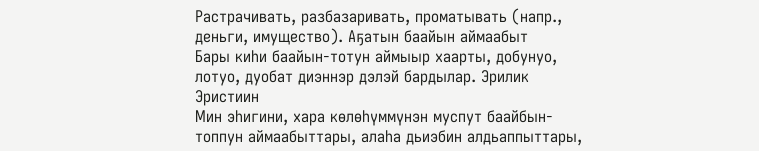Растрачивать, разбазаривать, проматывать (напр., деньги, имущество). Аҕатын баайын аймаабыт
Бары киһи баайын-тотун аймыыр хаарты, добунуо, лотуо, дуобат диэннэр дэлэй бардылар. Эрилик Эристиин
Мин эһигини, хара көлөһүммүнэн муспут баайбын-топпун аймаабыттары, алаһа дьиэбин алдьаппыттары,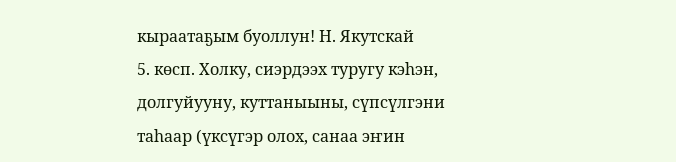кыраатаҕым буоллун! Н. Якутскай
5. көсп. Холку, сиэрдээх туругу кэһэн, долгуйууну, куттаныыны, сүпсүлгэни таһаар (үксүгэр олох, санаа эҥин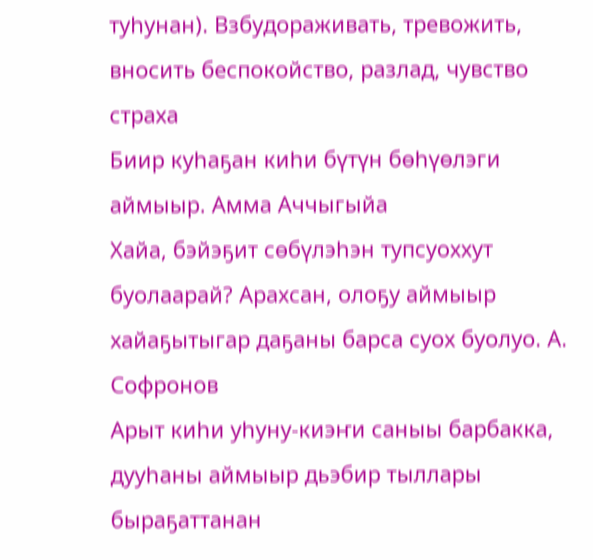туһунан). Взбудораживать, тревожить, вносить беспокойство, разлад, чувство страха
Биир куһаҕан киһи бүтүн бөһүөлэги аймыыр. Амма Аччыгыйа
Хайа, бэйэҕит сөбүлэһэн тупсуоххут буолаарай? Арахсан, олоҕу аймыыр хайаҕытыгар даҕаны барса суох буолуо. А. Софронов
Арыт киһи уһуну-киэҥи саныы барбакка, дууһаны аймыыр дьэбир тыллары быраҕаттанан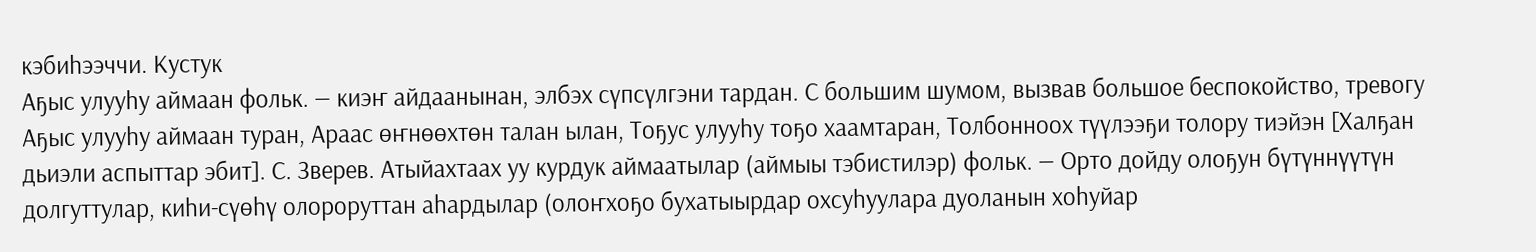кэбиһээччи. Кустук
Аҕыс улууһу аймаан фольк. — киэҥ айдаанынан, элбэх сүпсүлгэни тардан. С большим шумом, вызвав большое беспокойство, тревогу
Аҕыс улууһу аймаан туран, Араас өҥнөөхтөн талан ылан, Тоҕус улууһу тоҕо хаамтаран, Толбонноох түүлээҕи толору тиэйэн [Халҕан дьиэли аспыттар эбит]. С. Зверев. Атыйахтаах уу курдук аймаатылар (аймыы тэбистилэр) фольк. — Орто дойду олоҕун бүтүннүүтүн долгуттулар, киһи-сүөһү олороруттан аһардылар (олоҥхоҕо бухатыырдар охсуһуулара дуоланын хоһуйар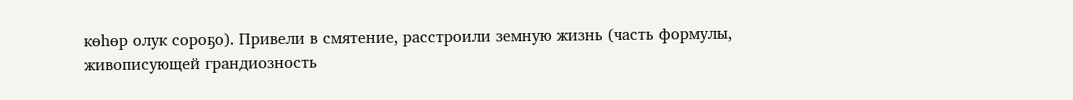көһөр олук сороҕо). Привели в смятение, расстроили земную жизнь (часть формулы, живописующей грандиозность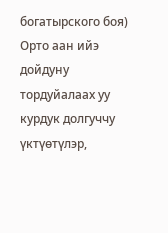богатырского боя)
Орто аан ийэ дойдуну тордуйалаах уу курдук долгуччу үктүөтүлэр,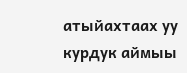атыйахтаах уу курдук аймыы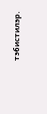тэбистилэр.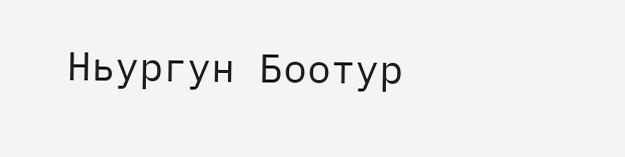Ньургун Боотур